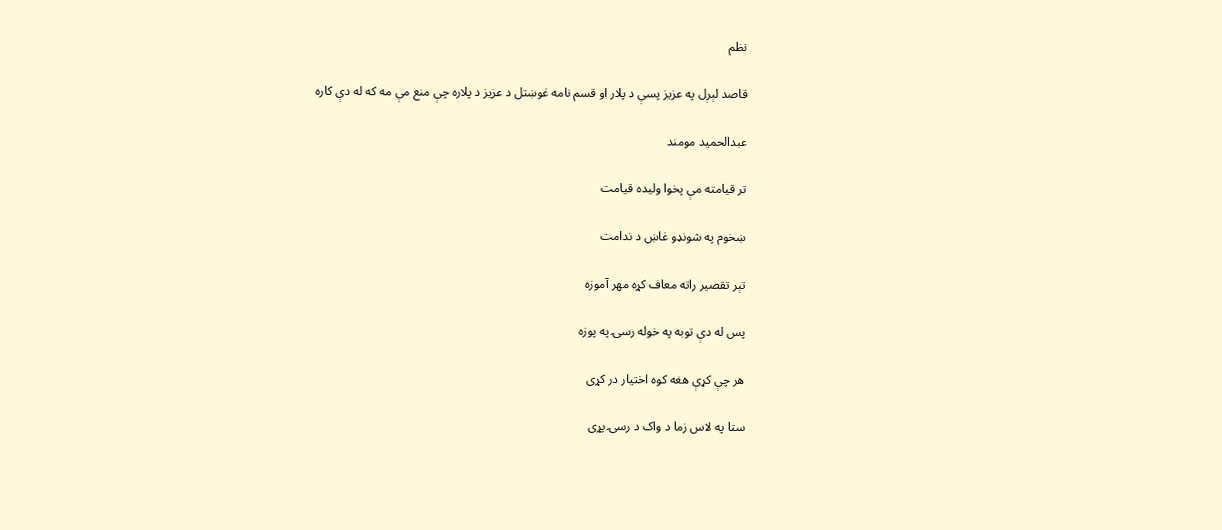نظم

قاصد لېږل په عزيز پسې د پلار او قسم نامه غوښتل د عزيز د پلاره چې منع مې مه که له دې کاره

عبدالحمید مومند

تر قيامته مې پخوا وليده قيامت

ښخوم په شونډو غاښ د ندامت

تېر تقصير راته معاف کړه مهر آموزه

پس له دې توبه په خوله رسۍ په پوزه

هر چې کړې هغه کوه اختيار در کړی

ستا په لاس زما د واک د رسۍ پړی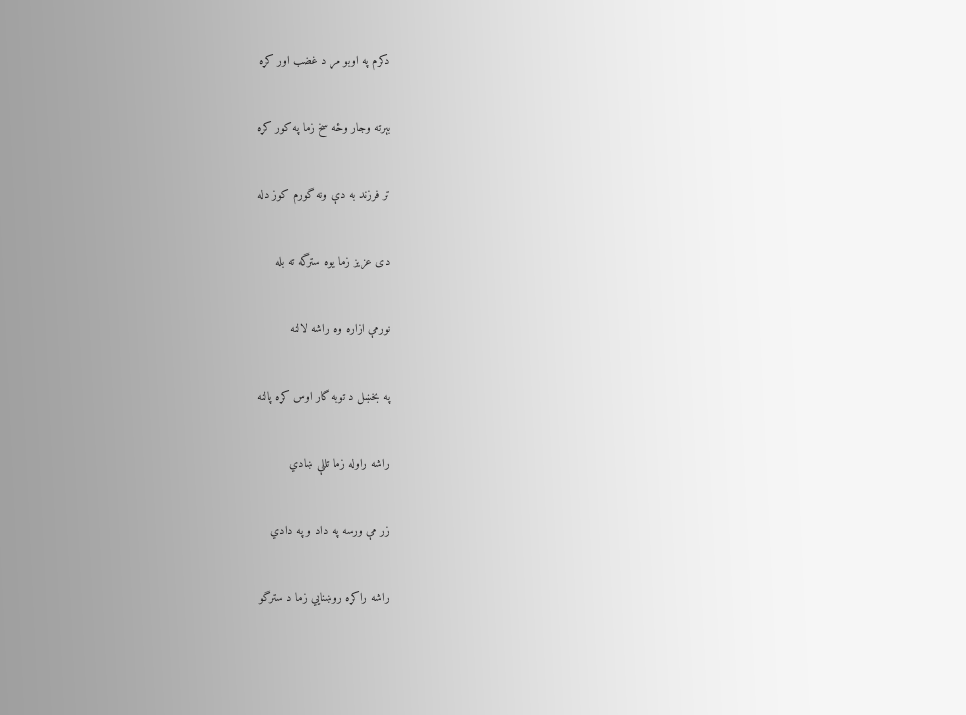دکرم په اوبو مړ د غضب اور کړه

بېرته وجار وځه سخ زما په کور کړه

تر فرزند به دې ونه گورم کوز دله

دی عزيز زما يوه سترگه ته بله

نورمې ازاره وه راشه لالنه

په بخښل د توبه گار اوس کړه پالنه

راشه راوله زما تللې ښادي

زر مې ورسه په داد و په دادي

راشه راکړه روښنايي زما د سترگو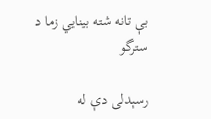بې تانه شته بينايي زما د سترگو

رسېدلی دې له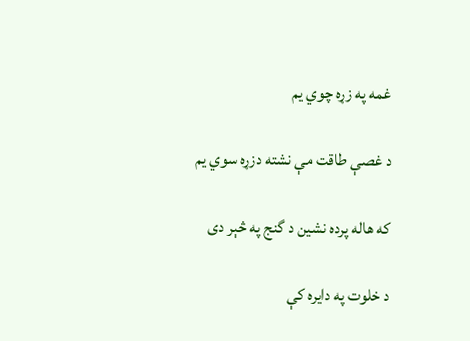غمه په زړه چوي يم

د غصې طاقت مې نشته دزړه سوي يم

که هاله پرده نشين د گنج په څېر دی

د خلوت په دايره کې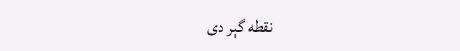نقطه گېر دی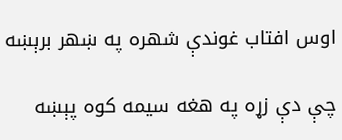اوس افتاب غوندې شهره په ښهر برېښه

چې دې زړه په هغه سيمه کوه پېښه